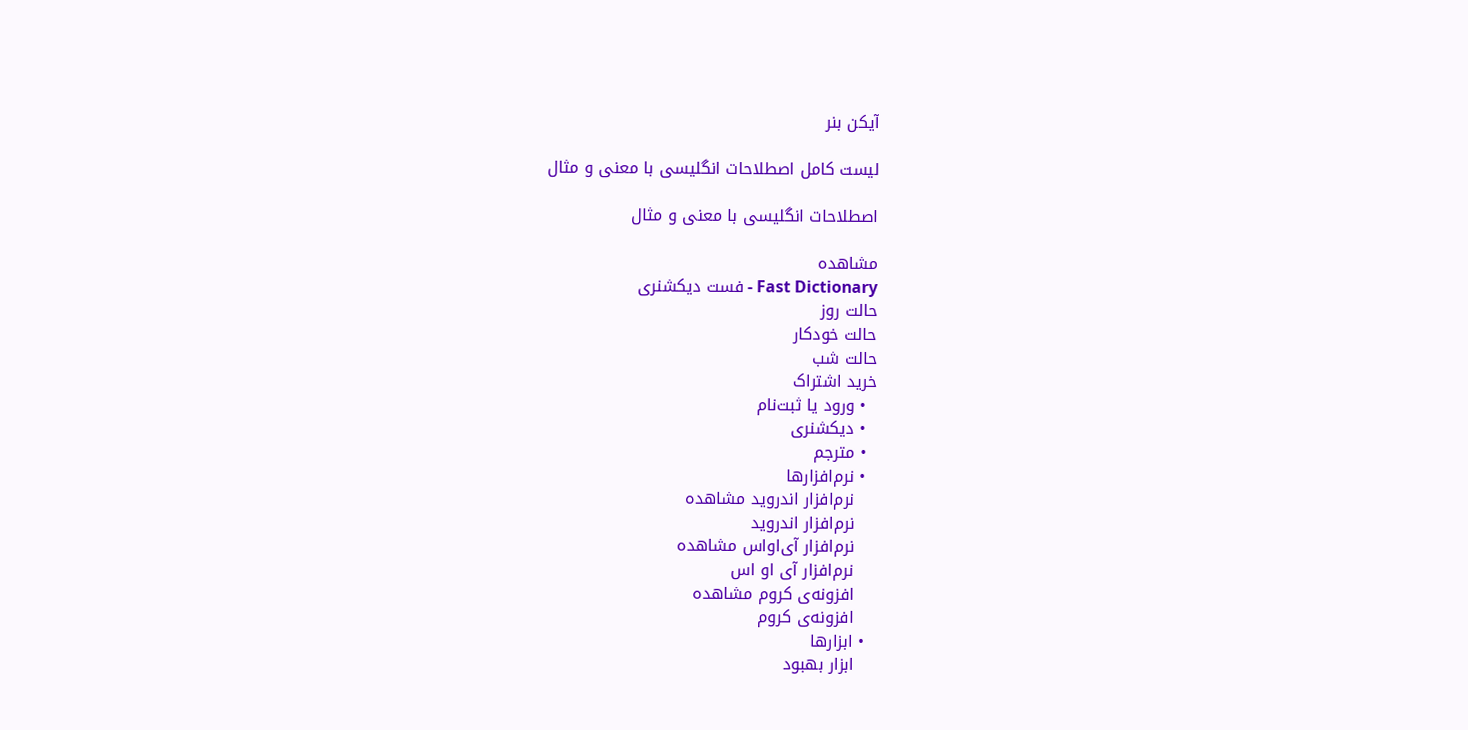آیکن بنر

لیست کامل اصطلاحات انگلیسی با معنی و مثال

اصطلاحات انگلیسی با معنی و مثال

مشاهده
Fast Dictionary - فست دیکشنری
حالت روز
حالت خودکار
حالت شب
خرید اشتراک
  • ورود یا ثبت‌نام
  • دیکشنری
  • مترجم
  • نرم‌افزار‌ها
    نرم‌افزار اندروید مشاهده
    نرم‌افزار اندروید
    نرم‌افزار آی‌او‌اس مشاهده
    نرم‌افزار آی او اس
    افزونه‌ی کروم مشاهده
    افزونه‌ی کروم
  • ابزارها
    ابزار بهبود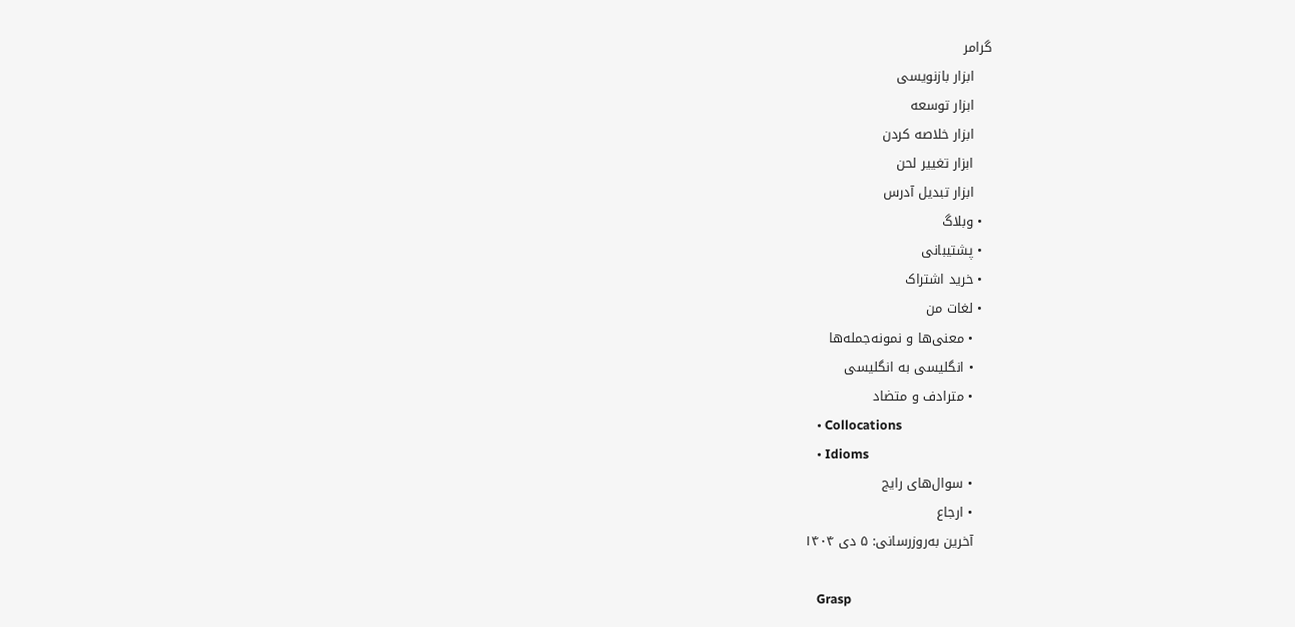گرامر
    ابزار بازنویسی
    ابزار توسعه
    ابزار خلاصه کردن
    ابزار تغییر لحن
    ابزار تبدیل آدرس
  • وبلاگ
  • پشتیبانی
  • خرید اشتراک
  • لغات من
    • معنی‌ها و نمونه‌جمله‌ها
    • انگلیسی به انگلیسی
    • مترادف و متضاد
    • Collocations
    • Idioms
    • سوال‌های رایج
    • ارجاع
    آخرین به‌روزرسانی: ۵ دی ۱۴۰۴

    Grasp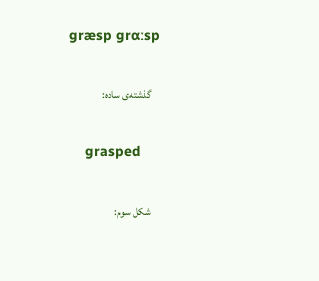ɡræsp ɡrɑːsp

    گذشته‌ی ساده:

    grasped

    شکل سوم: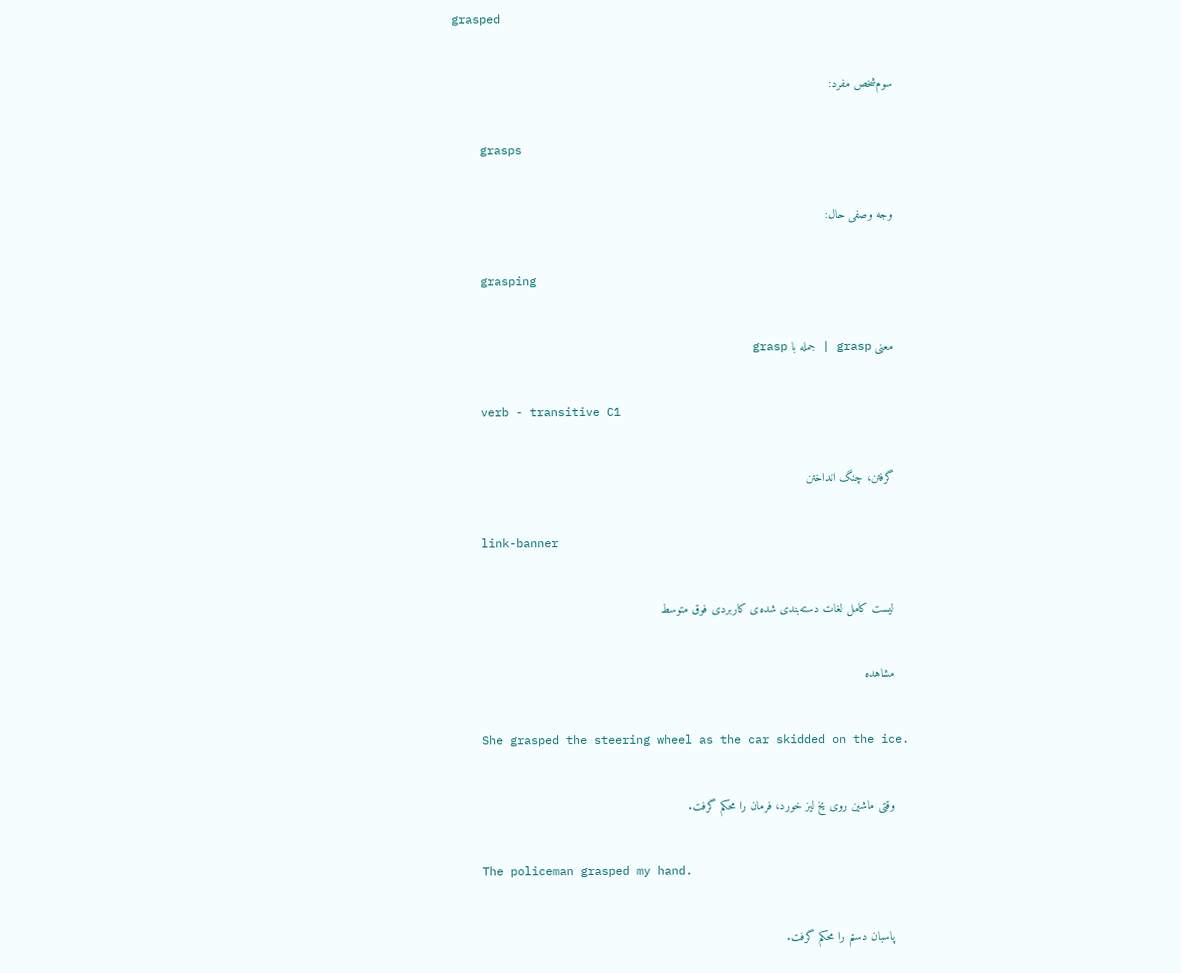grasped

    سوم‌شخص مفرد:

    grasps

    وجه وصفی حال:

    grasping

    معنی grasp | جمله با grasp

    verb - transitive C1

    گرفتن، چنگ انداختن

    link-banner

    لیست کامل لغات دسته‌بندی شده‌ی کاربردی فوق متوسط

    مشاهده

    She grasped the steering wheel as the car skidded on the ice.

    وقتی ماشین روی یخ لیز خورد، فرمان را محکم گرفت.

    The policeman grasped my hand.

    پاسبان دستم را محکم گرفت.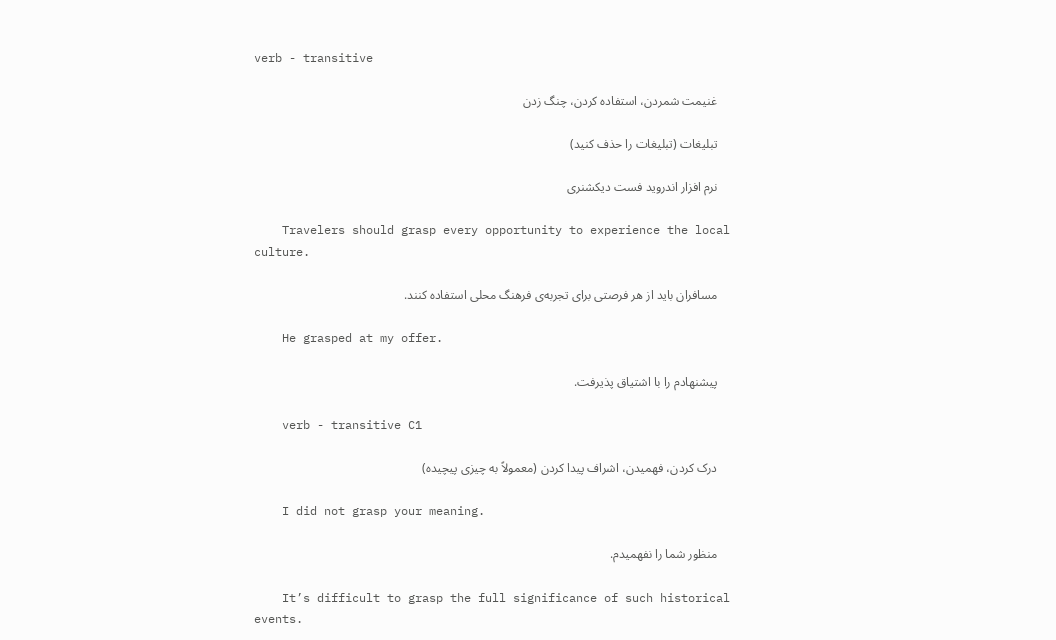verb - transitive

    غنیمت شمردن، استفاده کردن، چنگ زدن

    تبلیغات (تبلیغات را حذف کنید)

    نرم افزار اندروید فست دیکشنری

    Travelers should grasp every opportunity to experience the local culture.

    مسافران باید از هر فرصتی برای تجربه‌ی فرهنگ محلی استفاده کنند.

    He grasped at my offer.

    پیشنهادم را با اشتیاق پذیرفت.

    verb - transitive C1

    درک کردن، فهمیدن، اشراف پیدا کردن (معمولاً به چیزی پیچیده)

    I did not grasp your meaning.

    منظور شما را نفهمیدم.

    It’s difficult to grasp the full significance of such historical events.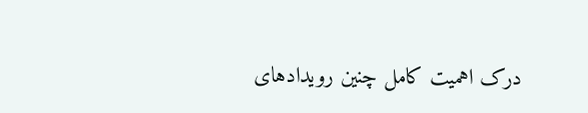درک اهمیت کامل چنین رویدادهای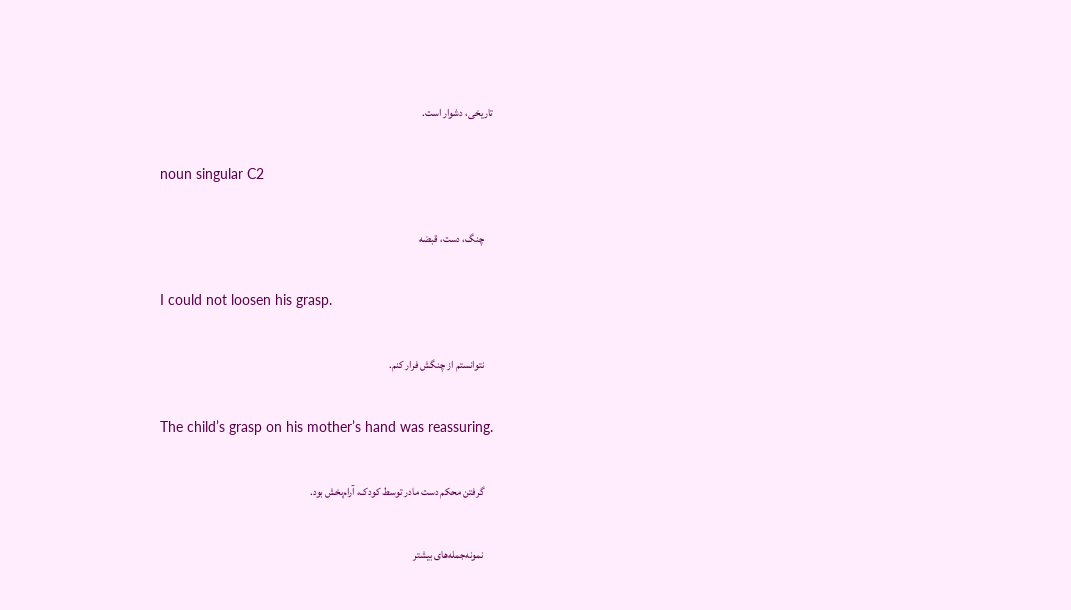تاریخی، دشوار است.

    noun singular C2

    چنگ، دست، قبضه

    I could not loosen his grasp.

    نتوانستم از چنگش فرار کنم.

    The child’s grasp on his mother’s hand was reassuring.

    گرفتن محکم دست مادر توسط کودک، آرام‌بخش بود.

    نمونه‌جمله‌های بیشتر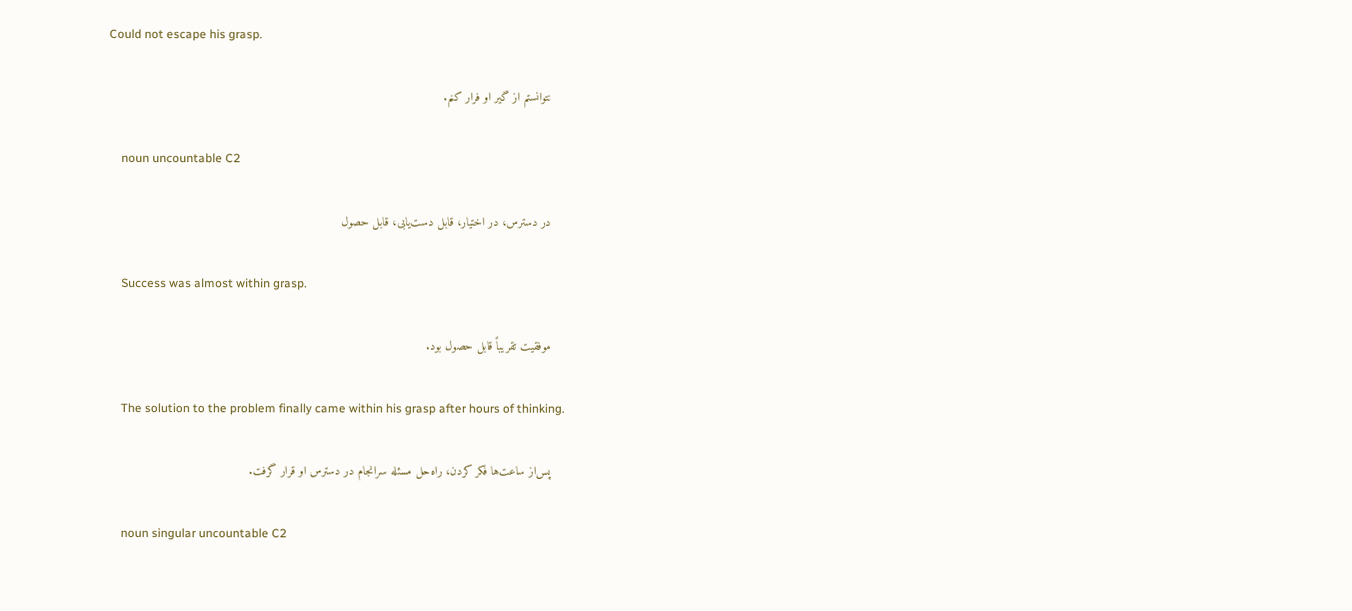Could not escape his grasp.

    نتوانستم از گیر او فرار کنم.

    noun uncountable C2

    در دسترس، در اختیار، قابل دست‌یابی، قابل حصول

    Success was almost within grasp.

    موفقیت تقریباً قابل حصول بود.

    The solution to the problem finally came within his grasp after hours of thinking.

    پس‌از ساعت‌ها فکر کردن، راه‌حل مسئله سرانجام در دسترس او قرار گرفت.

    noun singular uncountable C2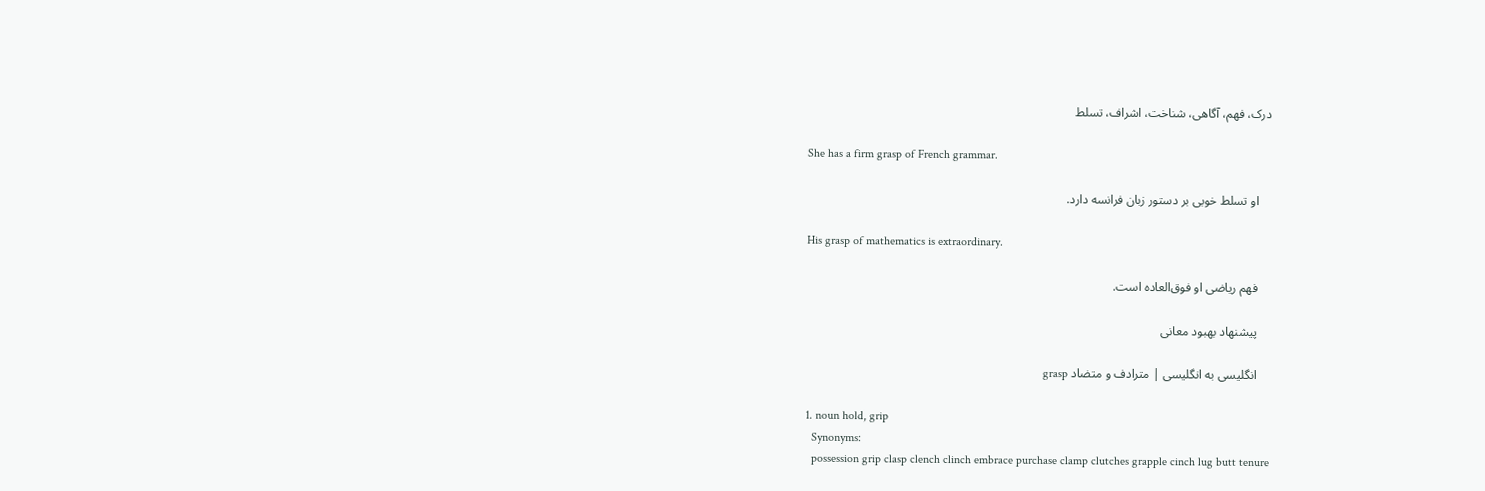درک، فهم، آگاهی، شناخت، اشراف، تسلط

    She has a firm grasp of French grammar.

    او تسلط خوبی بر دستور زبان فرانسه دارد.

    His grasp of mathematics is extraordinary.

    فهم ریاضی او فوق‌العاده است.

    پیشنهاد بهبود معانی

    انگلیسی به انگلیسی | مترادف و متضاد grasp

    1. noun hold, grip
      Synonyms:
      possession grip clasp clench clinch embrace purchase clamp clutches grapple cinch lug butt tenure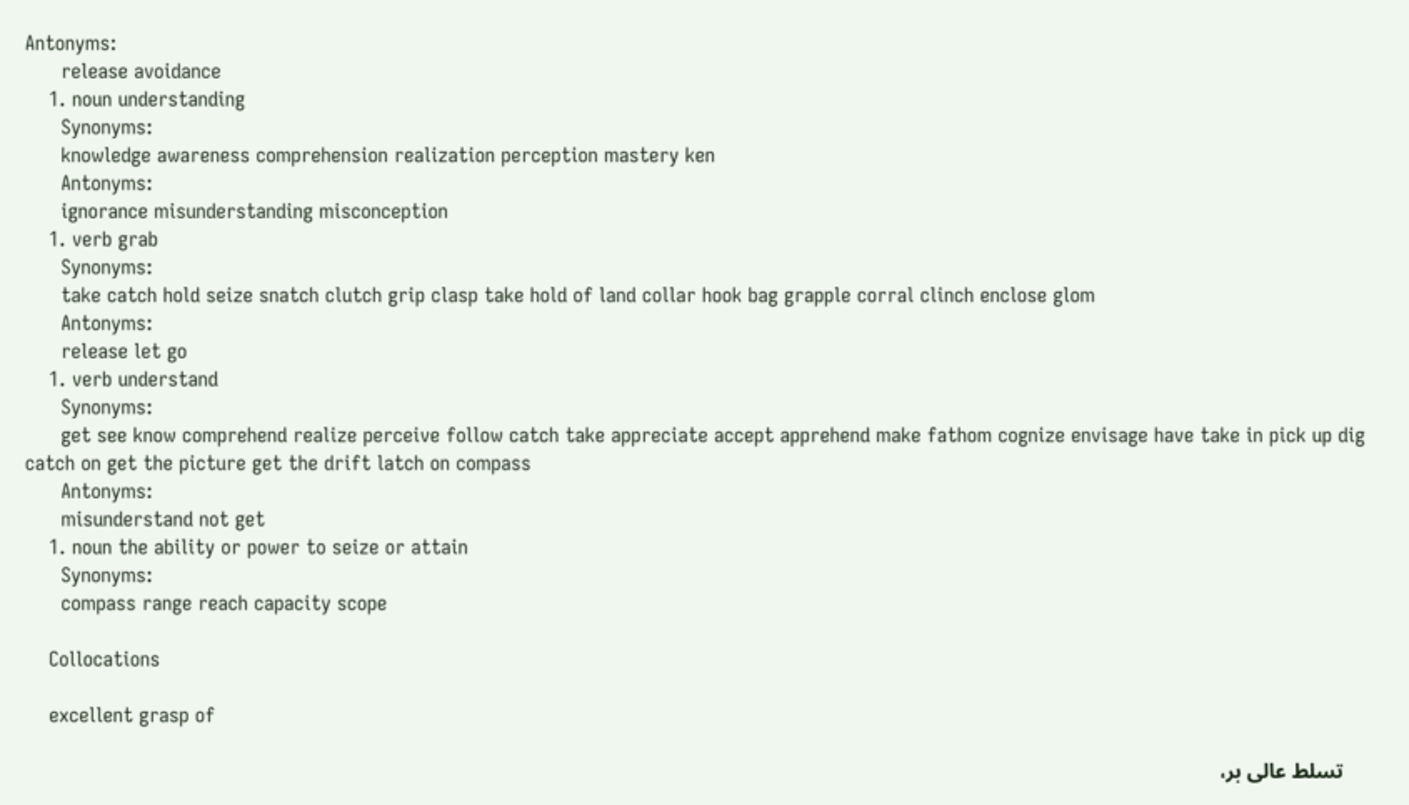Antonyms:
      release avoidance
    1. noun understanding
      Synonyms:
      knowledge awareness comprehension realization perception mastery ken
      Antonyms:
      ignorance misunderstanding misconception
    1. verb grab
      Synonyms:
      take catch hold seize snatch clutch grip clasp take hold of land collar hook bag grapple corral clinch enclose glom
      Antonyms:
      release let go
    1. verb understand
      Synonyms:
      get see know comprehend realize perceive follow catch take appreciate accept apprehend make fathom cognize envisage have take in pick up dig catch on get the picture get the drift latch on compass
      Antonyms:
      misunderstand not get
    1. noun the ability or power to seize or attain
      Synonyms:
      compass range reach capacity scope

    Collocations

    excellent grasp of

    تسلط عالی بر،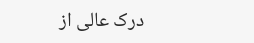درک عالی از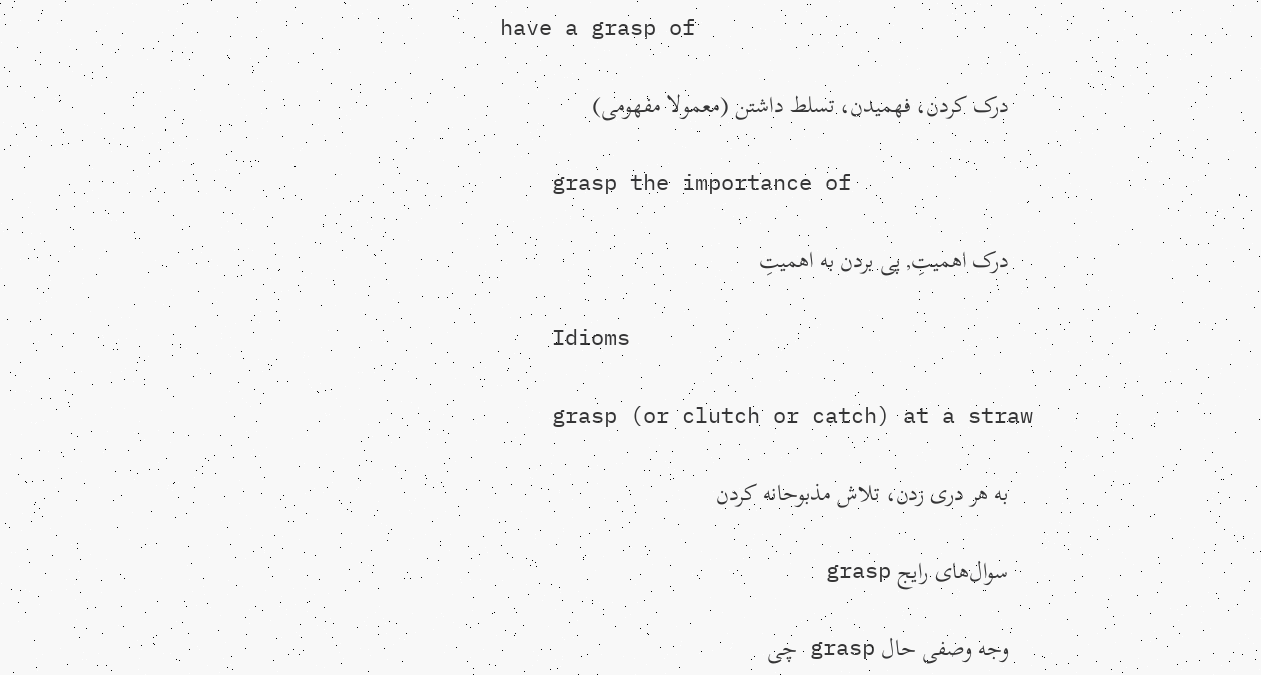have a grasp of

    درک کردن، فهمیدن، تسلط داشتن (معمولا مفهومی)

    grasp the importance of

    درک اهمیتِ, پی بردن به اهمیتِ

    Idioms

    grasp (or clutch or catch) at a straw

    به هر دری زدن، تلاش مذبوحانه کردن

    سوال‌های رایج grasp

    وجه وصفی حال grasp چی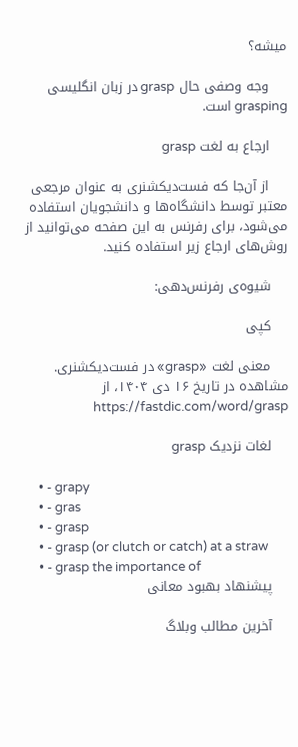میشه؟

    وجه وصفی حال grasp در زبان انگلیسی grasping است.

    ارجاع به لغت grasp

    از آن‌جا که فست‌دیکشنری به عنوان مرجعی معتبر توسط دانشگاه‌ها و دانشجویان استفاده می‌شود، برای رفرنس به این صفحه می‌توانید از روش‌های ارجاع زیر استفاده کنید.

    شیوه‌ی رفرنس‌دهی:

    کپی

    معنی لغت «grasp» در فست‌دیکشنری. مشاهده در تاریخ ۱۶ دی ۱۴۰۴، از https://fastdic.com/word/grasp

    لغات نزدیک grasp

    • - grapy
    • - gras
    • - grasp
    • - grasp (or clutch or catch) at a straw
    • - grasp the importance of
    پیشنهاد بهبود معانی

    آخرین مطالب وبلاگ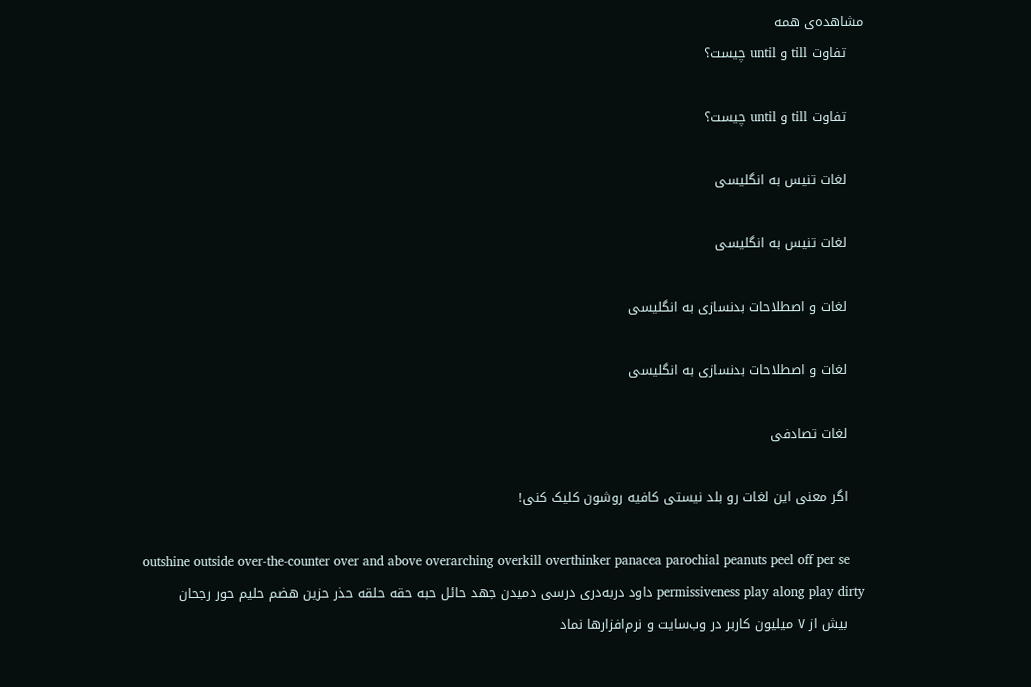مشاهده‌ی همه
    تفاوت till و until چیست؟

    تفاوت till و until چیست؟

    لغات تنیس به انگلیسی

    لغات تنیس به انگلیسی

    لغات و اصطلاحات بدنسازی به انگلیسی

    لغات و اصطلاحات بدنسازی به انگلیسی

    لغات تصادفی

    اگر معنی این لغات رو بلد نیستی کافیه روشون کلیک کنی!

    outshine outside over-the-counter over and above overarching overkill overthinker panacea parochial peanuts peel off per se permissiveness play along play dirty داود دربه‌دری درسی دمیدن جهد حائل حبه حقه حلقه حذر حزین هضم حلیم حور رجحان
    بیش از ۷ میلیون کاربر در وب‌سایت و نرم‌افزارها نماد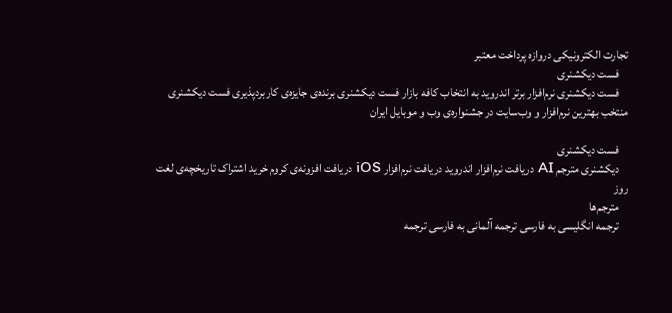تجارت الکترونیکی دروازه پرداخت معتبر
    فست دیکشنری
    فست دیکشنری نرم‌افزار برتر اندروید به انتخاب کافه بازار فست دیکشنری برنده‌ی جایزه‌ی کاربرد‌پذیری فست دیکشنری منتخب بهترین نرم‌افزار و وب‌سایت در جشنواره‌ی وب و موبایل ایران

    فست دیکشنری
    دیکشنری مترجم AI دریافت نرم‌افزار اندروید دریافت نرم‌افزار iOS دریافت افزونه‌ی کروم خرید اشتراک تاریخچه‌ی لغت روز
    مترجم‌ها
    ترجمه انگلیسی به فارسی ترجمه آلمانی به فارسی ترجمه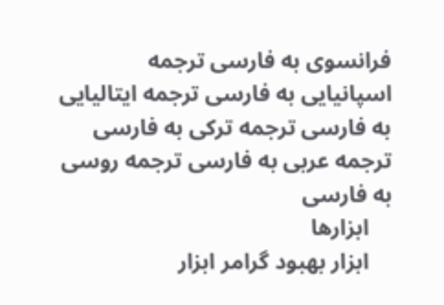فرانسوی به فارسی ترجمه اسپانیایی به فارسی ترجمه ایتالیایی به فارسی ترجمه ترکی به فارسی ترجمه عربی به فارسی ترجمه روسی به فارسی
    ابزارها
    ابزار بهبود گرامر ابزار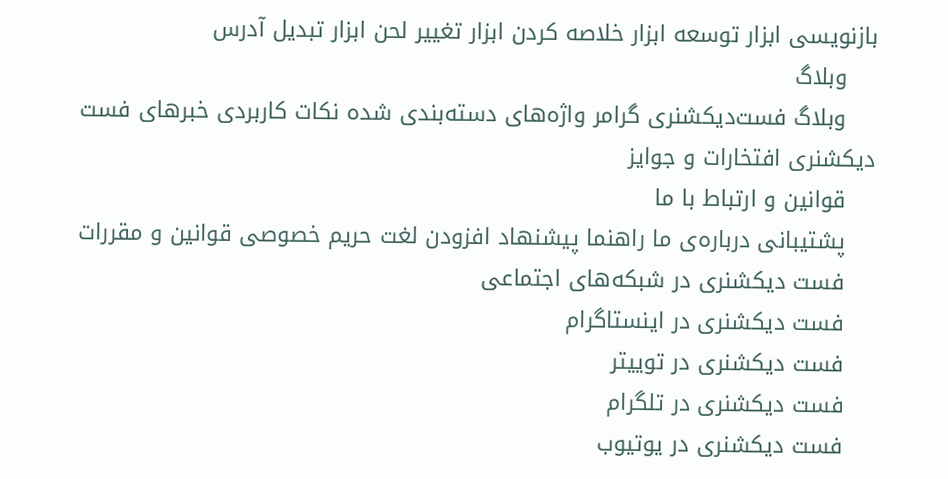بازنویسی ابزار توسعه ابزار خلاصه کردن ابزار تغییر لحن ابزار تبدیل آدرس
    وبلاگ
    وبلاگ فست‌دیکشنری گرامر واژه‌های دسته‌بندی شده نکات کاربردی خبرهای فست دیکشنری افتخارات و جوایز
    قوانین و ارتباط با ما
    پشتیبانی درباره‌ی ما راهنما پیشنهاد افزودن لغت حریم خصوصی قوانین و مقررات
    فست دیکشنری در شبکه‌های اجتماعی
    فست دیکشنری در اینستاگرام
    فست دیکشنری در توییتر
    فست دیکشنری در تلگرام
    فست دیکشنری در یوتیوب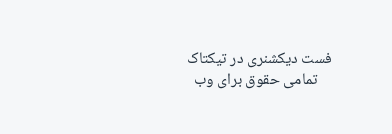فست دیکشنری در تیکتاک
    تمامی حقوق برای وب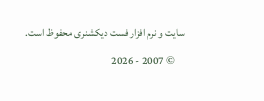سایت و نرم افزار فست دیکشنری محفوظ است.
    © 2007 - 2026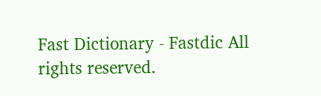Fast Dictionary - Fastdic All rights reserved.